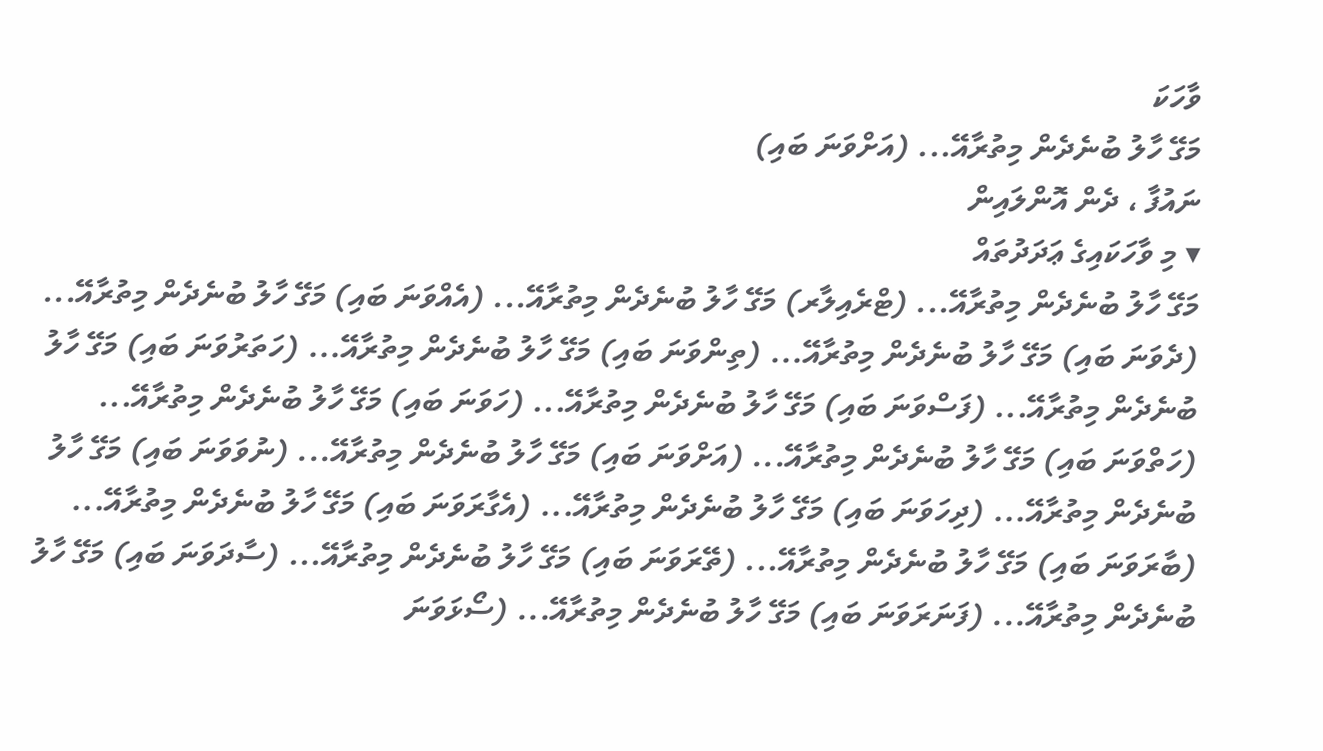ވާހަކަ
މަގޭ ހާލު ބުނެދެން މިތުރާއޭ... (އަށްވަނަ ބައި)
ނައުފާ ، ދެން އޮންލައިން
▾ މި ވާހަކައިގެ ޢަދަދުތައް
މަގޭ ހާލު ބުނެދެން މިތުރާއޭ... (ޓްރެއިލާރ) މަގޭ ހާލު ބުނެދެން މިތުރާއޭ... (އެއްވަނަ ބައި) މަގޭ ހާލު ބުނެދެން މިތުރާއޭ... (ދެވަނަ ބައި) މަގޭ ހާލު ބުނެދެން މިތުރާއޭ... (ތިންވަނަ ބައި) މަގޭ ހާލު ބުނެދެން މިތުރާއޭ... (ހަތަރުވަނަ ބައި) މަގޭ ހާލު ބުނެދެން މިތުރާއޭ... (ފަސްވަނަ ބައި) މަގޭ ހާލު ބުނެދެން މިތުރާއޭ... (ހަވަނަ ބައި) މަގޭ ހާލު ބުނެދެން މިތުރާއޭ... (ހަތްވަނަ ބައި) މަގޭ ހާލު ބުނެދެން މިތުރާއޭ... (އަށްވަނަ ބައި) މަގޭ ހާލު ބުނެދެން މިތުރާއޭ... (ނުވަވަނަ ބައި) މަގޭ ހާލު ބުނެދެން މިތުރާއޭ... (ދިހަވަނަ ބައި) މަގޭ ހާލު ބުނެދެން މިތުރާއޭ... (އެގާރަވަނަ ބައި) މަގޭ ހާލު ބުނެދެން މިތުރާއޭ... (ބާރަވަނަ ބައި) މަގޭ ހާލު ބުނެދެން މިތުރާއޭ... (ތޭރަވަނަ ބައި) މަގޭ ހާލު ބުނެދެން މިތުރާއޭ... (ސާދަވަނަ ބައި) މަގޭ ހާލު ބުނެދެން މިތުރާއޭ... (ފަނަރަވަނަ ބައި) މަގޭ ހާލު ބުނެދެން މިތުރާއޭ... (ސޯޅަވަނަ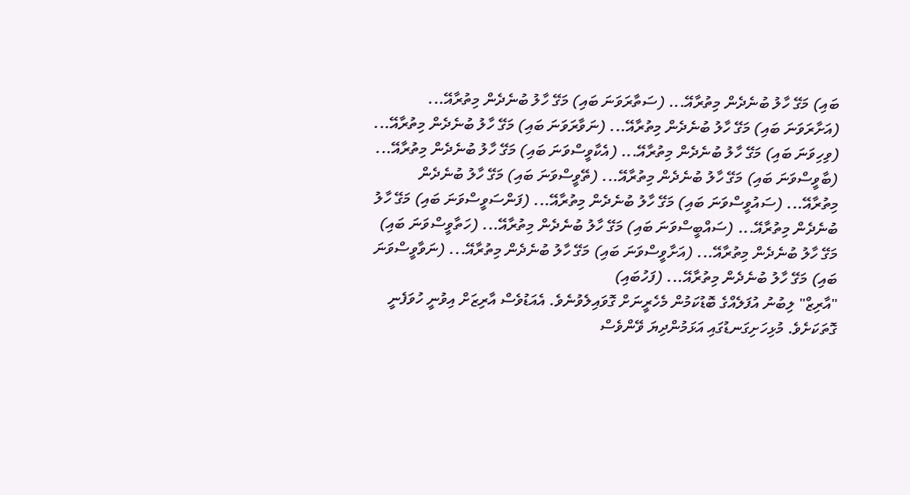ބައި) މަގޭ ހާލު ބުނެދެން މިތުރާއޭ... (ސަތާރަވަނަ ބައި) މަގޭ ހާލު ބުނެދެން މިތުރާއޭ... (އަށާރަވަނަ ބައި) މަގޭ ހާލު ބުނެދެން މިތުރާއޭ... (ނަވާރަވަނަ ބައި) މަގޭ ހާލު ބުނެދެން މިތުރާއޭ... (ވިހިވަނަ ބައި) މަގޭ ހާލު ބުނެދެން މިތުރާއޭ... (އެކާވީސްވަނަ ބައި) މަގޭ ހާލު ބުނެދެން މިތުރާއޭ... (ބާވީސްވަނަ ބައި) މަގޭ ހާލު ބުނެދެން މިތުރާއޭ... (ތޭވީސްވަނަ ބައި) މަގޭ ހާލު ބުނެދެން މިތުރާއޭ... (ސައުވީސްވަނަ ބައި) މަގޭ ހާލު ބުނެދެން މިތުރާއޭ... (ފަންސަވީސްވަނަ ބައި) މަގޭ ހާލު ބުނެދެން މިތުރާއޭ... (ސައްބީސްވަނަ ބައި) މަގޭ ހާލު ބުނެދެން މިތުރާއޭ... (ހަތާވީސްވަނަ ބައި) މަގޭ ހާލު ބުނެދެން މިތުރާއޭ... (އަށާވީސްވަނަ ބައި) މަގޭ ހާލު ބުނެދެން މިތުރާއޭ... (ނަވާވީސްވަނަ ބައި) މަގޭ ހާލު ބުނެދެން މިތުރާއޭ... (ފަހުބައި)
"އާރިޒް" ލިބުނު އުފަލެއްގެ ބޮޑުކަމުން މެހެރީނަށް ގޮވައިލެވުނެވެ. އެއަޑުވެސް އާރިޒަށް އިވުނީ ހުވަފެނީ ގޮތަކަށެވެ. މުޅިހަށިގަނޑުގައި އަޅަމުންދިޔަ ވޭންވެސް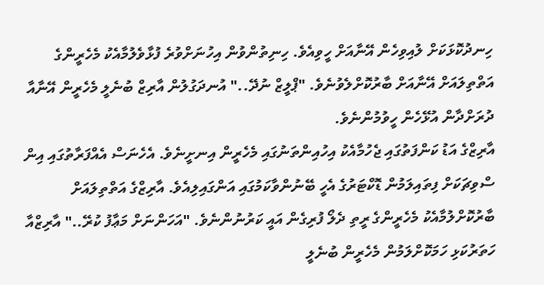ހިނދުކޮޅަކަށް ލުއިވިހެން އޭނާއަށް ހީވިއެވެ. ހިނިތުންވުން އިހުނަށްވުރެ ފުޅާވެލުމާއެކު މެހެރީންގެ އަތްތިލައަށް އޭނާއަށް ބާރުކޮށްލެވުނެވެ. "ޕްލީޒް ނުދޭ.." އުނދަގުލުން އާރިޒް ބުނެލީ މެހެރީން އޭނާއާ ދުރަށްދާން އުޅޭހެން ހީވުމުންނެވެ.
އާރިޒްގެ އަޑު ކަންފަތުގައި ޖެހުމާއެކު އިހުއިންތަނުގައި މެހެރީން އިނށީނެވެ. އެހެނަސް އެއްފަރާތުގައި އިން ސްވިޗަކަށް ފިތައިލަމުން ޑޮކްޓަރުގެ އެހީ ބޭނުންވާކަމުގައި އަންގައިލިއެވެ. އާރިޒްގެ އަތްތިލައަށް ބާރުކޮށްލުމާއެކު މެހެރީންގެ ރީތި ދެލޯ ފުރިގެން އައީ ކަރުނުންނެވެ. "އަހަންނަށް މަޢާފު ކުރޭ.." އާރިޒްއާ ހަތަރުކަޅި ހަމަކޮށްލަމުން މެހެރީން ބުނެލީ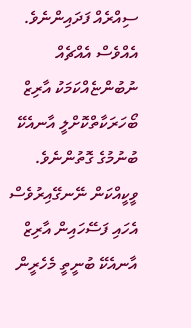ސިއްރެއް ފަދައިންނެވެ. އެއްވެސް އެއްޗެއް ނުބުންޏެއްކަމަކު އާރިޒް ބޯހަރަކާތްކޮށްލީ އާނއެކޭ ބުނުމުގެ ގޮތުންނެވެ. ވީކީއްކަން ނޭނގޭއިރުވެސް އެހައި ފަސޭހައިން އާރިޒް އާނއެކޭ ބުނީތީ މެހެރީން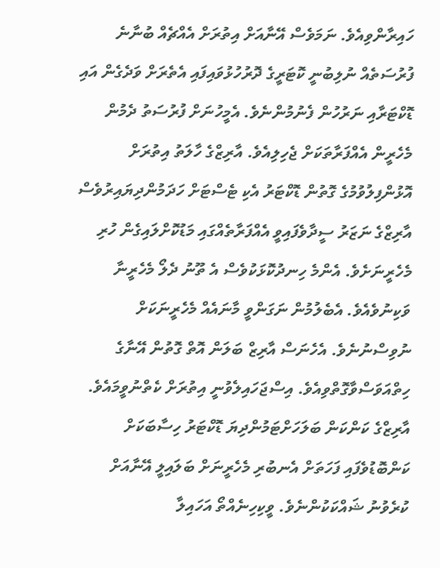ހައިރާންވިއެވެ. ނަމަވެސް އޭނާއަށް އިތުރަށް އެއްޗެއް ބުނާނެ ފުރުސަތެއް ނުލިބުނީ ކޮޓަރީގެ ދޮރުހުޅުވައިފައި އެތެރަށް ވަދެގެން އައި ޑޮކްޓަރާއި ނަރުހުން ފެނުމުންނެވެ. އެމީހުނަށް ފުރުސަތު ދެމުން މެހެރީން އެއްފަރާތަކަށް ޖެހިލިއެވެ. އާރިޒްގެ ހާލަތު އިތުރަށް އޮޅުންފިލުވުމުގެ ގޮތުން ޑޮކްޓަރު އެކި ޓެސްޓަށް ހަދަމުންދިޔައިރުވެސް އާރިޒްގެ ނަޒަރު ސީދާވެފައިވީ އެއްފަރާތެއްގައި މަޑުކޮށްލައިގެން ހުރި މެހެރީނަށެވެ. އެންމެ ހިނދުކޮޅަކުވެސް އެ ތޫނު ދެލޯ މެހެރީނާ ވަކިނުވެއެވެ. އެބެލުމުން ނަގަންވީ މާނައެއް މެހެރީނަކަށް ނުވިސްނުނެވެ. އެހެނަސް އާރިޒް ބަލަން އޮތް ގޮތުން އޭނާގެ ހިތްއަވަސްވާގޮތްވިއެވެ. އިސްޖަހައިލެވުނީ އިތުރަށް ކެތްނުވީމައެވެ.
އާރިޒްގެ ކަންކަން ބަލަހަށްޓަމުންދިޔަ ޑޮކްޓަރު ހިސާބަކަށް ކަންބޮޑުވެފައި ފަހަތަށް އެނބުރި މެހެރީނަށް ބަލައިލީ އޭނާއަށް ކުރެވުނު ޝައްކަކުންނެވެ. ވީކިހިނެއްތޯ އަހައިލާ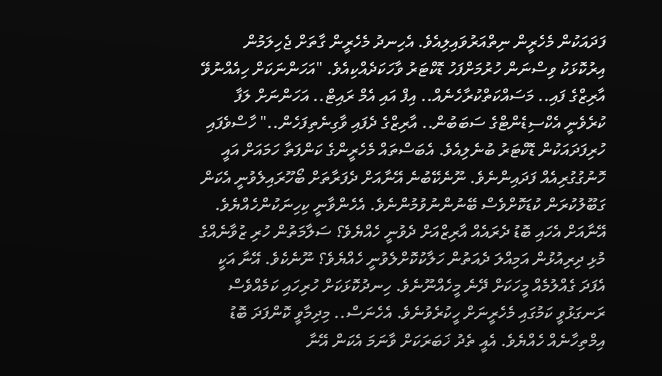ފަދައަކުން މެހެރީން ނިތްއަރުވައިލިއެވެ. އެހިނދު މެހެރީން ގާތަށް ޖެހިލަމުން އިރުކޮޅަކު ވިސްނަން ހުރުމަށްފަހު ޑޮކްޓަރު ވާހަކަދެއްކިއެވެ. "އަހަންނަކަށް ހިއެއްނުވޭ އާރިޒްގެ ފައި.. މަސައްކަތްކުރާހެނެއް.. އިފް އައި އެމް ރައިޓް.. އަހަންނަށް ލަފާ ކުރެވެނީ އެކްސިޑެންޓްގެ ސަބަބުން.. އާރިޒްގެ ދެފައި ވާގިނެތިފަހެން.." ހާސްވެފައި ހުރިފަދައަކުން ޑޮކްޓަރު ބުނެލިއެވެ. އެބަސްތައް މެހެރީންގެ ކަންފަތާ ހަމައަށް އައީ ހޮނުގުގުރިއެއް ފަދައިންނެވެ. ނޫނެކޭބުނެ އޭނާއަށް ދެފަރާތަށް ބޯހޫރައިލެވުނީ އެކަން ގަބޫލުކުރަން ކުޑަކޮށްވެސް ބޭނުންނުވުމުންނެވެ. އެހެންވާނީ ކިހިނަކުންހެއްޔެވެ. އޭނާއަށް އެހައި ބޮޑު ދެރައެއް އާރިޒްއަށް ދެވުނީ ހެއްޔެވެ؟ ސަލާމަތުން ހުރި ޒުވާނެއްގެ މުޅި ދިރިއުޅުން އަމިއްލަ ދެއަތުން ހަލާކުކޮށްލެވުނީ ހެއްޔެވެ؟ ނޫނެކެވެ. އޭނާ އަކީ އެފަދަ ގެއްލުމެއް މީހަކަށް ދޭނެ މީހެއްނޫނެވެ. ހިނދުކޮޅަކަށް ހުރިހައި ކަމެއްވެސް ރަނގަޅުވީ ކަމުގައި މެހެރީނަށް ހީކުރެވުނެވެ. އެހެނަސް.. މިދިމާވީ ކޮންފަދަ ބޮޑު އިމްތިހާނެއް ހެއްޔެވެ. އެއީ ތެދު ޚަބަރަކަށް ވާނަމަ އެކަން އޭނާ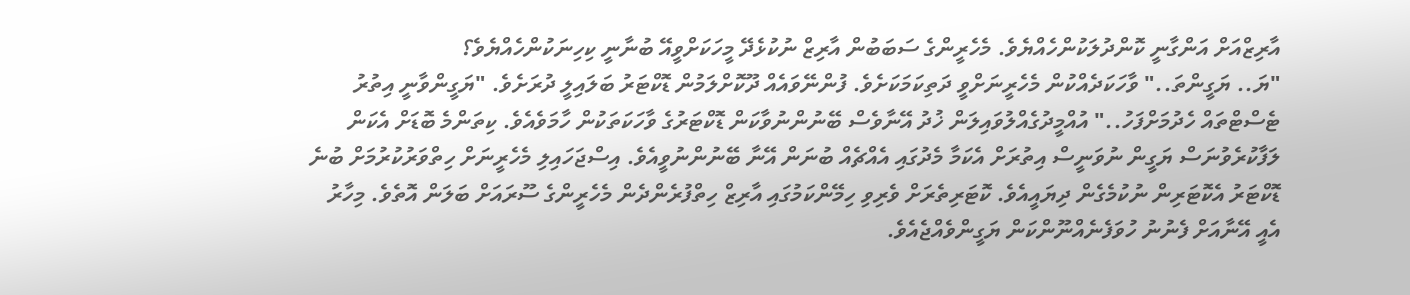އާރިޒްއަށް އަންގާނީ ކޮންދުލަކުންހެއްޔެވެ. މެހެރީންގެ ސަބަބުން އާރިޒް ނުކުޅެދޭ މީހަކަށްވީއޭ ބުނާނީ ކިހިނަކުންހެއްޔެވެ؟
"ޔަ.. ޔަގީންތަ.." ވާހަކަދެއްކުން މެހެރީނަށްވީ ދަތިކަމަކަށެވެ. ފުންނޭވައެއް ދޫކޮށްލަމުން ޑޮކްޓަރު ބަލައިލީ ދުރަށެވެ. "ޔަގީންވާނީ އިތުރު ޓެސްޓްތައް ހެދުމަށްފަހު.." އުއްމީދުގެއްލުވައިލަން ޚުދު އޭނާވެސް ބޭނުންނުވާކަން ޑޮކްޓަރުގެ ވާހަކަތަކުން ހާމަވެއެވެ. ކިތަންމެ ބޮޑަށް އެކަން ލަފާކުރެވުނަސް ޔަގީން ނުވަނީސް އިތުރަށް އެކަމާ މެދުގައި އެއްޗެއް ބުނަން އޭނާ ބޭނުންނުވީއެވެ. އިސްޖަހައިލި މެހެރީނަށް ހިތްވަރުކުރުމަށް ބުނެ ޑޮކްޓަރު އެކޮޓަރިން ނުކުމެގެން ދިޔައީއެވެ. ކޮޓަރިތެރަށް ވެރިވި ހިމޭންކަމުގައި އާރިޒް ހިތްފުރެންދެން މެހެރީންގެ ސޫރައަށް ބަލަން އޮތެވެ. މިހާރު އެއީ އޭނާއަށް ފެނުނު ހުވަފެނެއްނޫންކަން ޔަގީންވެއްޖެއެވެ.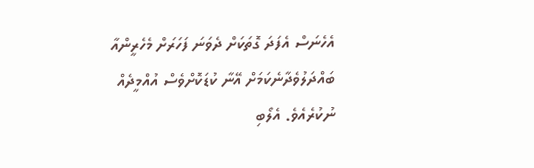އެހެނަސް އެފަދަ ގޮތަކަށް ދެވަނަ ފަހަރަށް މެހެރީންއާ ބައްދަލުވެދާނެކަމަށް އޭނާ ކުޑަކޮށްވެސް އުއްމީދެއް ނުކުރެއެވެ. އެލޯބި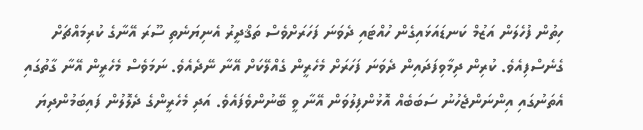ހިތުން ފުހެލަން އަޒުމް ކަނޑައަޅައިގެން ހުއްޓައި ދެވަނަ ފަހަރަށްވެސް ތަޤްދީރު އެނިޔަނެތި ސޫރަ އޭނާގެ ކުރިމައްޗަށް ގެނެސްފިއެވެ. ކުރިން ދިމާވިފަދައިން ދެވަނަ ފަހަރަށް މެހެރީން ގެއްލޭކަށް އޭނާ ނޭދެއެވެ. ނަމަވެސް މެހެރީން އޭނާ ގާތުގައި އެތަނުގައި އިންނަންޖެހުނު ސަބަބެއް އޮޅުންފިލުވަން އޭނާ ވީ ބޭނުންވެފައެވެ. އަދި މެހެރީންގެ ދެލޮލުން ފައިބަމުންދިޔަ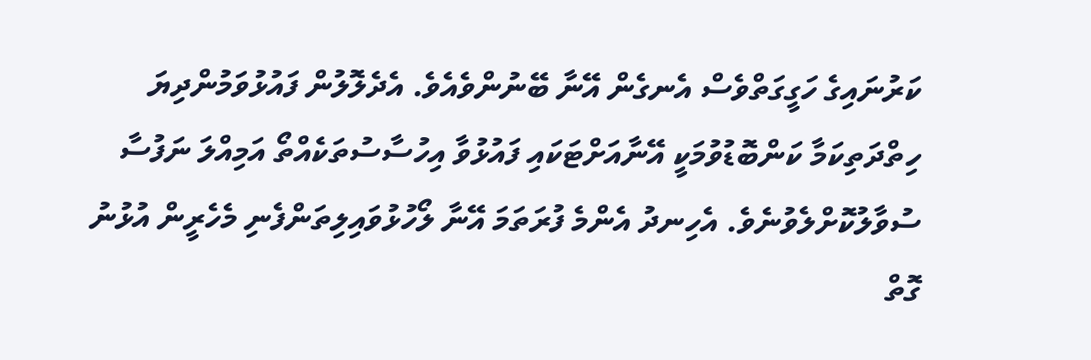ކަރުނައިގެ ހަގީގަތްވެސް އެނގެން އޭނާ ބޭނުންވެއެވެ. އެދެލޮލުން ފައުޅުވަމުންދިޔަ ހިތްދަތިކަމާ ކަންބޮޑުވުމަކީ އޭނާއަށްޓަކައި ފައުޅުވާ އިހުސާސުތަކެއްތޯ އަމިއްލަ ނަފުސާ ސުވާލުކޮށްލެވުނެވެ. އެހިނދު އެންމެ ފުރަތަމަ އޭނާ ލޯހުޅުވައިލިތަންފެނި މެހެރީން އުޅުނު ގޮތް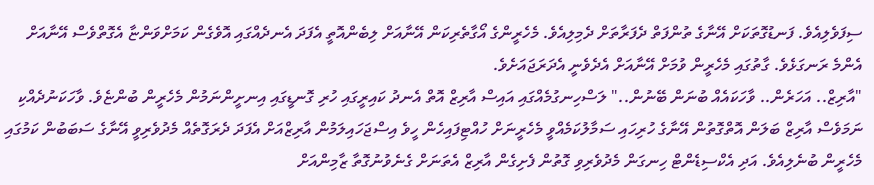ސިފަވެލިއެވެ. ފަނޑުގޮތަކަށް އޭނާގެ ތުންފަތް ދެފަރާތަށް ދެމިލިއެވެ. މެހެރީންގެ އޯގާތެރިކަން އޭނާއަށް ލިބެންއޮތީ އެފަދަ އެނދެއްގައި އޮވެގެން ކަމަށްވަންޏާ އެގޮތްވެސް އޭނާއަށް އެންމެ ރަނގަޅެވެ. ގާތުގައި މެހެރީން ވުމަށް އޭނާއަށް އެދެވެނީ އެދަރަޖައަށެވެ.
"އާރިޒް.. އަހަރެން.. ވާހަކައެއް ބުނަން ބޭނުން.." ލަސްހިނގުމެއްގައި އައިސް އާރިޒް އޮތް އެނދު ކައިރީގައި ހުރި ގޮނޑީގައި އިނށީންނަމުން މެހެރީން ބުންޏެވެ. ވާހަކަނުދެއްކި ނަމަވެސް އާރިޒް ބަލަން އޮތްގޮތުން އޭނާގެ ހުރިހައި ސަމާލުކަމެއްވީ މެހެރީނަށް ހުއްޓިފައިހެން ހީވެ އިސްޖަހައިލަމުން އާރިޒްއަށް އެފަދަ ދެރަގޮތެއް މެދުވެރިވީ އޭނާގެ ސަބަބުން ކަމުގައި މެހެރީން ބުނެލިއެވެ. އަދި އެކްސިޑެންޓް ހިނގަން މެދުވެރިވި ގޮތުން ފެށިގެން އާރިޒް އެތަނަށް ގެނެވުނުގޮތާ ޒާމިންއަށް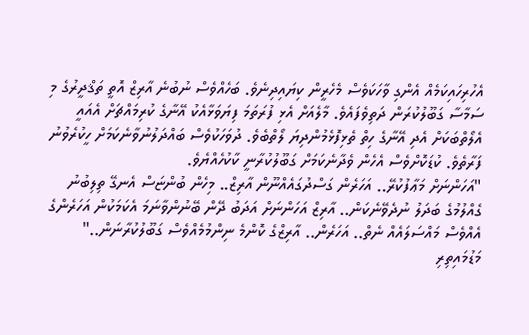އެހުރިހައިކަމެއް އެންގި ވާހަކަވެސް މެހެރީން ކިޔައިދިނެވެ. ބަހެއްވެސް ނުބުނެ އާރިޒް އޮތީ ތަޤްދީރުގެ މި ސަމާސާ ގަބޫލުކުރަން ދަތިވެފައެވެ. މާލެއަށް އެޅި ފުރަތަމަ ފިޔަވަޅާއެކު އޭނާގެ ކުރިމައްޗަށް އެއައީ އެލޯތްބަކަށް އެދި އޭނާގެ ހިތް ތެޅިފޮޅެމުންދިޔަ ލޯތްބެވެ. ދުވަހަކުވެސް ބައްދަލުނުވާނެކަމަށް ހީކުރެވުނު ފަރާތެވެ. ކުޑަކޮށްވެސް އެހެން ވެދާނެކަމަށް ގަބޫލުކުރާނީ ކާކުހެއްޔެވެ.
"އަހަންނަށް މަޢާފުކުރޭ.. އަހަރެން ގަސްދުގައެއްނޫން އާރިޒް.. މިހެން ބުންޏަސް އެނގޭ ތިލިބުނު ގެއްލުމުގެ ބަދަލު ނުދެވޭނެކަން.. އާރިޒް އަހަންނަށް އަދަބު ދޭން ބޭނުންވާނަމަ އެކަމަކުން އަހަރެންގެ އެއްވެސް މައްސަލައެއް ނެތް.. އަހަރެން.. އާރިޒްގެ ކޮންމެ ނިންމުމެއްވެސް ގަބޫލުކުރާނަން.." މަޑުމައިތިރި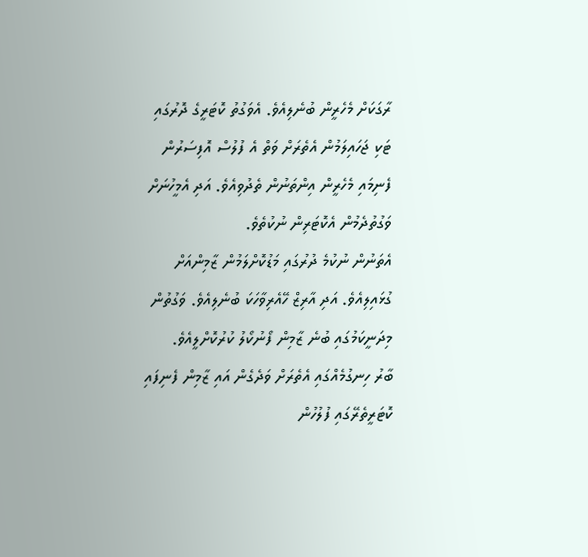ރާގަކަށް މެހެރީން ބުނެލިއެވެ. އެވަގުތު ކޮޓަރީގެ ދޮރުގައި ޓަކި ޖަހައިލަމުން އެތެރަށް ވަތް އެ ފުލުސް އޮފިސަރުން ފެނިމައި މެހެރީން އިންތަނުން ތެދުވިއެވެ. އަދި އެމީހުނަށް ވަގުތުދެމުން އެކޮޓަރިން ނުކުތެވެ.
އެތަނުން ނުކުމެ ދުރުގައި މަޑުކޮށްލަމުން ޒާމިންއަށް ގުޅައިލިއެވެ. އަދި އާރިޒް ހޭއެރިވާހަކަ ބުނެލިއެވެ. ވަގުތުން މިދަނީކަމުގައި ބުނެ ޒާމިން ފޯނުކޯލު ކުރުކޮށްލީއެވެ.
ބާރު ހިނގުމެއްގައި އެތެރަށް ވަދެގެން އައި ޒާމިން ފެނިފައި ކޮޓަރީތެރޭގައި ފުލުހުން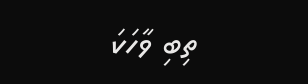ތިބި ވާހަކަ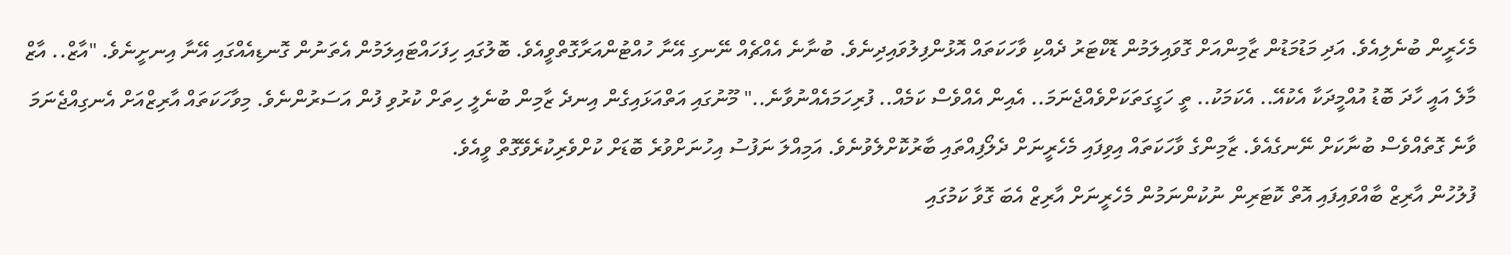މެހެރީން ބުނެލިއެވެ. އަދި މަޑުމަޑުން ޒާމިންއަށް ގޮވައިލަމުން ޑޮކްޓަރު ދެއްކި ވާހަކަތައް އޮޅުންފިލުވައިދިނެވެ. ބުނާނެ އެއްޗެއް ނޭނގި އޭނާ ހުއްޓުންއަރާގޮތްވީއެވެ. ބޮލުގައި ހިފަހައްޓައިލަމުން އެތަނުން ގޮނޑިއެއްގައި އޭނާ އިނށީނެވެ. "އާޒް.. އާޒް މާލެ އައީ ހާދަ ބޮޑު އުއްމީދަކާ އެކުއޭ.. އެކަމަކު.. ތީ ހަގީގަތަކަށްވެއްޖެނަމަ.. އެއިން އެއްވެސް ކަމެއް.. ފުރިހަމައެއްނުވާނެ.." މޫނުގައި އަތްއަޅައިގެން އިނދެ ޒާމިން ބުނެލީ ހިތަށް ކުރުވި ފުން އަސަރުންނެވެ. މިވާހަކަތައް އާރިޒްއަށް އެނގިއްޖެނަމަ ވާނެ ގޮތެއްވެސް ބުނާކަށް ނޭނގެއެވެ. ޒާމިންގެ ވާހަކަތައް އިވިފައި މެހެރީނަށް ދެލޯފިއްތައި ބާރުކޮށްލެވުނެވެ. އަމިއްލަ ނަފުސު އިހުނަށްވުރެ ބޮޑަށް ކުށްވެރިކުރެވޭގޮތް ވީއެވެ.
ފުލުހުން އާރިޒް ބާއްވައިފައި އޮތް ކޮޓަރިން ނުކުންނަމުން މެހެރީނަށް އާރިޒް އެބަ ގޮވާ ކަމުގައި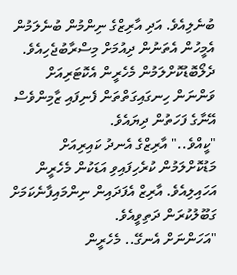ބުނެލިއެވެ. އަދި އާރިޒްގެ ނިންމުން ބުނެލަމުން އެމީހުން އެތަނުން ދިއުމަށް މިސްރާބުޖެހިއެވެ. ދެލޯބޮޑުކޮށްލަމުން މެހެރީން އެކޮޓަރިއަށް ވަންނަން ހިނގައިގަތްތަން ފެނިފައި ޒާމިންވެސް އޭނާގެ ފަހަތުން ދިޔައެވެ.
"ކީއްވެ.." އާރިޒްގެ އެނދު ކައިރިއަށް މަޑުކޮށްލަމުން ކުރެހިފައިވި އަޑަކުން މެހެރީން އަހައިލިއެވެ. އާރިޒް އެފަދައިން ނިންމައިފާނެކަމަށް ގަބޫލުކުރަން ދަތިވީއެވެ.
"އަހަންނަށް އެނގޭ.. މެހެރީން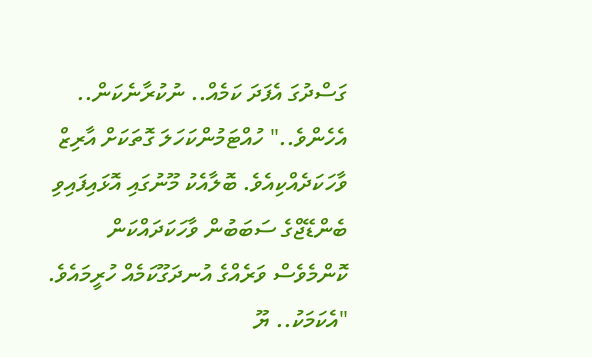ގަސްދުގަ އެފަދަ ކަމެއް.. ނުކުރާނެކަން.. އެހެންވެ.." ހުއްޓަމުންކަހަލަ ގޮތަކަށް އާރިޒް ވާހަކަދެއްކިއެވެ. ބޮލާއެކު މޫނުގައި އޮޅައިފައިވި ބެންޑޭޖްގެ ސަބަބުން ވާހަކަދައްކަން ކޮންމެވެސް ވަރެއްގެ އުނދަގޫކަމެއް ހުރީމައެވެ. "އެކަމަކު.. ޔޫ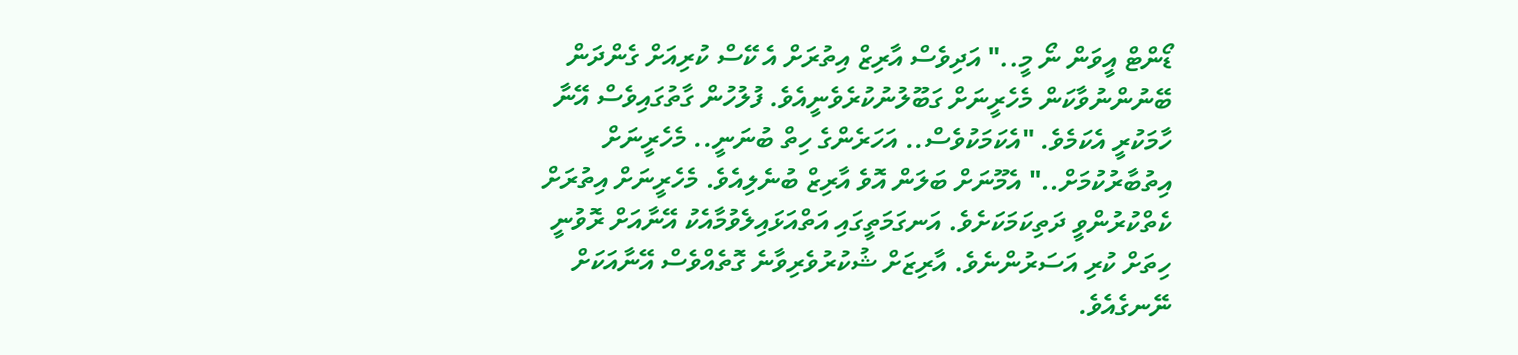ޑޯންޓް އީވަން ނޯ މީ.." އަދިވެސް އާރިޒް އިތުރަށް އެ ކޭސް ކުރިއަށް ގެންދަން ބޭނުންނުވާކަން މެހެރީނަށް ގަބޫލުނުކުރެވެނީއެވެ. ފުލުހުން ގާތުގައިވެސް އޭނާ ހާމަކުރީ އެކަމެވެ. "އެކަމަކުވެސް.. އަހަރެންގެ ހިތް ބުނަނީ.. މެހެރީނަށް އިތުބާރުކުމަށް.." އެމޫނަށް ބަލަން އޮވެ އާރިޒް ބުނެލިއެވެ. މެހެރީނަށް އިތުރަށް ކެތްކުރުންވީ ދަތިކަމަކަށެވެ. އަނގަމަތީގައި އަތްއަޅައިލެވުމާއެކު އޭނާއަށް ރޮވުނީ ހިތަށް ކުރި އަސަރުންނެވެ. އާރިޒަށް ޝުކުރުވެރިވާނެ ގޮތެއްވެސް އޭނާއަކަށް ނޭނގެއެވެ.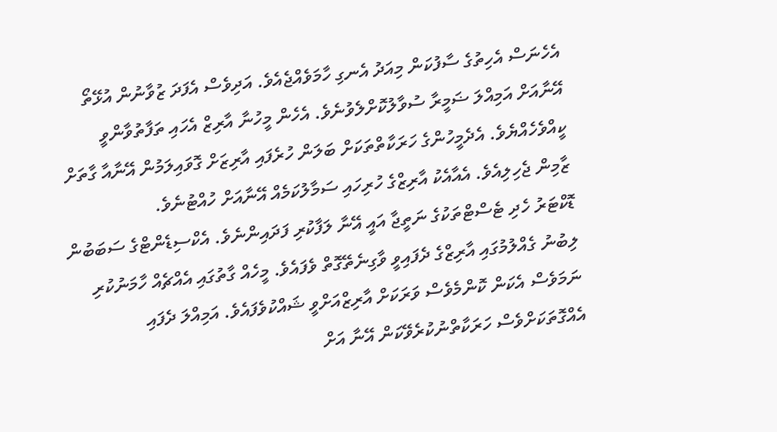އެހެނަސް އެހިތުގެ ސާފުކަން މިއަދު އެނގި ހާމަވެއްޖެއެވެ. އަދިވެސް އެފަދަ ޒުވާނުން އުޅޭތޯ އޭނާއަށް އަމިއްލަ ޟަމީރާ ސުވާލުކޮށްލެވުނެވެ. އެހެން މީހުނާ އާރިޒް އެހައި ތަފާތުވާންވީ ކީއްވެހެއްޔެވެ. އެދެމީހުންގެ ހަރަކާތްތަކަށް ބަލަން ހުރެފައި އާރިޒަށް ގޮވައިލަމުން އޭނާއާ ގާތަށް ޒާމިން ޖެހިލިއެވެ. އެއާއެކު އާރިޒްގެ ހުރިހައި ސަމާލުކަމެއް އޭނާއަށް ހުއްޓުނެވެ.
ޑޮކްޓަރު ހެދި ޓެސްޓްތަކުގެ ނަތީޖާ އައީ އޭނާ ލަފާކުރި ފަދައިންނެވެ. އެކްސިޑެންޓްގެ ސަބަބުން ލިބުނު ގެއްލުމުގައި އާރިޒްގެ ދެފައިވީ ވާގިނެތޭގޮތް ވެފައެވެ. މީހެއް ގާތުގައި އެއްޗެއް ހާމަނުކުރި ނަމަވެސް އެކަން ކޮންމެވެސް ވަރަކަށް އާރިޒްއަށްވީ ޝައްކުވެފައެވެ. އަމިއްލަ ދެފައި އެއްގޮތަކަށްވެސް ހަރަކާތްނުކުރެވޭކަން އޭނާ އަށް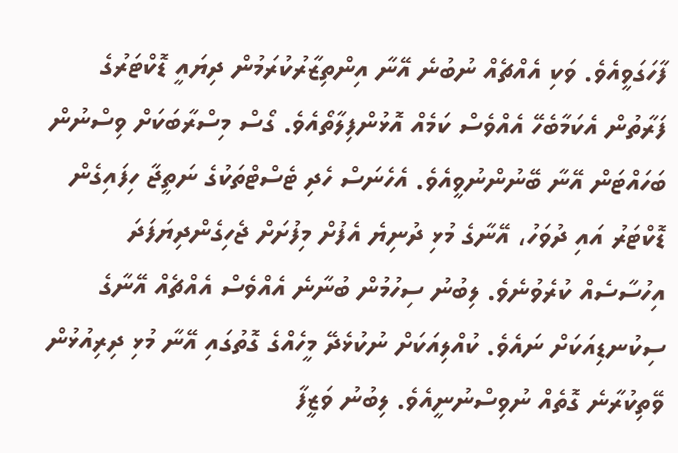ފާހަގަވީއެވެ. ވަކި އެއްޗެއް ނުބުނެ އޭނާ އިންތިޒާރުކުރަމުން ދިޔައީ ޑޮކްޓަރުގެ ފަރާތުން އެކަމާބެހޭ އެއްވެސް ކަމެއް އޮޅުންފިލާތޯއެވެ. ގޯސް މިސްރާބަކަށް ވިސްނުން ބަހައްޓަން އޭނާ ބޭނުންނުވީއެވެ. އެހެނަސް ހެދި ޓެސްޓްތަކުގެ ނަތީޖާ ހިފައިގެން ޑޮކްޓަރު އައި ދުވަހު، އޭނާގެ މުޅި ދުނިޔެ އެފުށް މިފުށަށް ޖެހިގެންދިޔަފަދަ އިހުސާސެއް ކުރެވުނެވެ. ލިބުނު ސިހުމުން ބުނާނެ އެއްވެސް އެއްޗެއް އޭނާގެ ސިކުނޑިއަކަށް ނައެވެ. ކުއްލިއަކަށް ނުކުޅެދޭ މީހެއްގެ ގޮތުގައި އޭނާ މުޅި ދިރިއުޅުން ވޭތިކުރާނެ ގޮތެއް ނުވިސްނުނީއެވެ. ލިބުނު ވަޒީފާ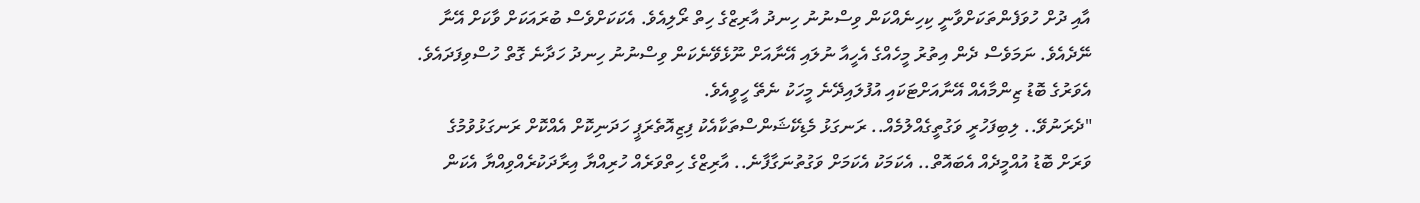އާއި ދުށް ހުވަފެންތަކަށްވާނީ ކިހިނެއްކަން ވިސްނުނު ހިނދު އާރިޒްގެ ހިތް ރޯލިއެވެ. އެކަކަށްވެސް ބުރައަކަށް ވާކަށް އޭނާ ނޭދެއެވެ. ނަމަވެސް ދެން އިތުރު މީހެއްގެ އެހީއާ ނުލައި އޭނާއަށް ނޫޅެވޭނެކަން ވިސްނުނު ހިނދު ހަދާނެ ގޮތް ހުސްވިފަދައެވެ. އެވަރުގެ ބޮޑު ޒިންމާއެއް އޭނާއަށްޓަކައި އުފުލައިދޭނެ މީހަކު ނެތޭ ހީވީއެވެ.
"ދެރަނުވޭ.. ލިބިފަހުރީ ވަގުތީގެއްލުމެއް.. ރަނގަޅު މެޑިކޭޝަންސްތަކާއެކު ފިޒިއޮތެރަޕީ ހަދަނިކޮށް އެއްކޮށް ރަނގަޅުވުމުގެ ވަރަށް ބޮޑު އުއްމީދެއް އެބައޮތް.. އެކަމަކު އެކަމަށް ވަގުތުނަގާފާނެ.. އާރިޒްގެ ހިތްވަރެއް ހުރިއްޔާ އިރާދަކުރެއްވިއްޔާ އެކަން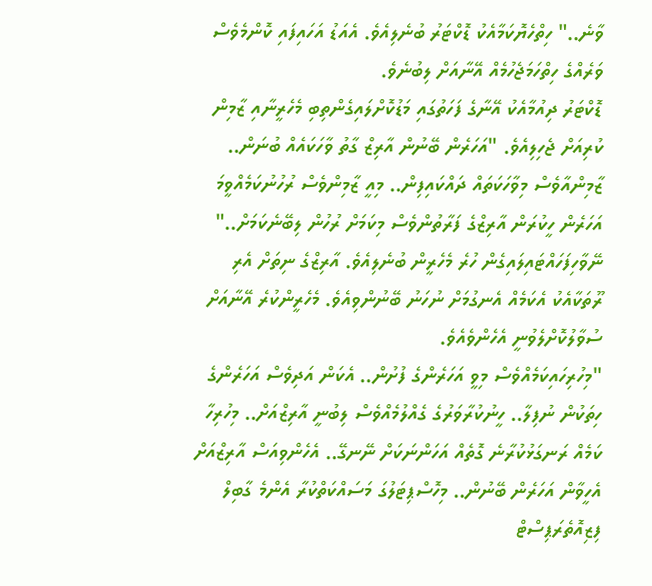ވާނެ.." ހިތްހެޔޮކަމާއެކު ޑޮކްޓަރު ބުނެލިއެވެ. އެއަޑު އަހައިފައި ކޮންމެވެސް ވަރެއްގެ ހިތްހަމަޖެހުމެއް އޭނާއަށް ލިބުނެވެ.
ޑޮކްޓަރު ދިއުމާއެކު އޭނާގެ ފަހަތުގައި މަޑުކޮށްލައިގެންތިބި މެހެރީނާއި ޒާމިން ކުރިއަށް ޖެހިލިއެވެ. "އަހަރެން ބޭނުން އާރިޒް ގާތު ވާހަކައެއް ބުނަން.. ޒާމިންއާވެސް މިވާހަކަތައް ދައްކައިފިން.. މިއީ ޒާމިންވެސް ރުހުނުކަމެއްވީމަ އަހަރެން ހީކުރަން އާރިޒްގެ ފަރާތުންވެސް މިކަމަށް ރުހުން ލިބޭނެކަމަށް.." ނޭވާހިފަހައްޓައިލައިގެން ހުރެ މެހެރީން ބުނެލިއެވެ. އާރިޒްގެ ނިތަށް އެރި ރޫތަކާއެކު އެކަމެއް އެނގުމަށް ނުހަނު ބޭނުންވިއެވެ. މެހެރީންކުރެ އޭނާއަށް ސުވާލުކޮށްލެވުނީ އެހެންވެއެވެ.
"މިހުރިހައިކަމެއްވެސް މިވީ އަހަރެންގެ ފުށުން.. އެކަން އަދިވެސް އަހަރެންގެ ހިތަކުން ނުފިލާ.. ހީނުކުރާވަރުގެ ގެއްލުމެއްވެސް ލިބުނީ އާރިޒްއަށް.. މިހުރިހާ ކަމެއް ރަނގަޅުކުރާނެ ގޮތެއް އަހަންނަކަށް ނޭނގޭ.. އެހެންވިއަސް އާރިޒްއަށް އެހީވާން އަހަރެން ބޭނުން.. މިހޮސްޕިޓަލުގަ މަސައްކަތްކުރާ އެންމެ ގާބިލް ފިޒިއޮތެރަޕިސްޓް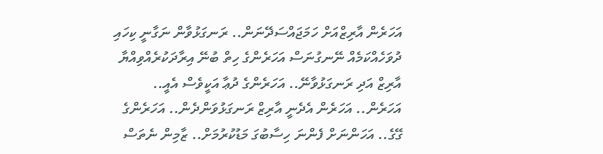އަހަރެން އާރިޒްއަށް ހަމަޖައްސަދޭނަން.. ރަނގަޅުވާން ނަގާނީ ކިހައި ދުވަހެއްކަމެއް ނޭނގުނަސް އަހަރެންގެ ހިތް ބުނޭ އިރާދަކުރެއްވިއްޔާ އާރިޒް އަދި ރަނގަޅުވާނޭ.. އަހަރެންގެ ދުޢާ އަކީވެސް އެއީ.. އަހަރެން.. އަހަރެން އެދެނީ އާރިޒް ރަނގަޅުވަންދެން.. އަހަރެންގެ ގޭގެ.. އަހަންނަށް ފެންނަ ހިސާބުގަ މަޑުކުރުމަށް.. ޒާމިން ނެތަސް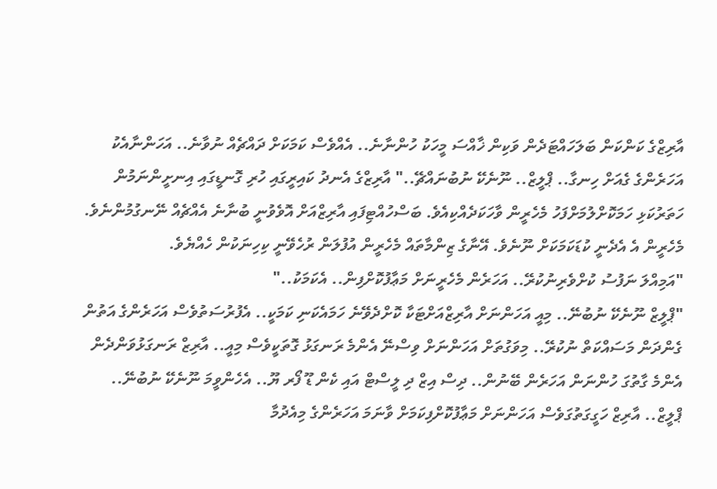އާރިޒްގެ ކަންކަން ބަލަހައްޓަދެން ވަކިން ޚާއްސަ މީހަކު ހުންނާނެ.. އެއްވެސް ކަމަކަށް ދައްޗެއް ނުވާނެ.. އަހަންނާއެކު އަހަރެންގެ ގެއަށް ހިނގާ.. ޕްލީޒް.. ނޫނެކޭ ނުބުނައްޗޭ.." އާރިޒްގެ އެނދު ކައިރީގައި ހުރި ގޮނޑީގައި އިނށީންނަމުން ހަތަރުކަޅި ހަމަކޮށްލުމަށްފަހު މެހެރީން ވާހަކަދެއްކިއެވެ. ބަސްހުއްޓިފައި އާރިޒްއަށް އޮވެވުނީ ބުނާނެ އެއްޗެއް ނޭނގުމުންނެވެ. މެހެރީން އެ އެދެނީ ކުޑަކަމަކަށް ނޫނެވެ. އޭނާގެ ޒިންމާތައް މެހެރީން އުފުލަން ރުހެވޭނީ ކިހިނަކުން ހެއްޔެވެ.
"އަމިއްލަ ނަފުސު ކުށްވެރިނުކުރޭ.. އަހަރެން މެހެރީނަށް މަޢާފުކޮށްފިން.. އެކަމަކު.."
"ޕްލީޒް ނޫނެކޭ ނުބުނޭ.. މިއީ އަހަންނަށް އާރިޒްއަށްޓަކާ ކޮށްދެވޭނެ ހަމައެކަނި ކަމަކީ.. އެފުރުސަތުވެސް އަހަރެންގެ އަތުން ގެންދަން މަސައްކަތް ނުކުރޭ.. މިވަގުތަށް އަހަންނަށް ވިސްނޭ އެންމެ ރަނގަޅު ގޮތަކީވެސް މިއީ.. އާރިޒް ރަނގަޅުވަންދެން އެންމެ ގާތުގަ ހުންނަން އަހަރެން ބޭނުން.. ދިސް އިޒް ދި ލީސްޓް އައި ކެން ޑޫ ފޯރ ޔޫ.. އެހެންވީމަ ނޫނެކޭ ނުބުނޭ.. ޕްލީޒް.. އާރިޒް ހަގީގަތުގަވެސް އަހަންނަށް މަޢާފުކޮށްފިކަމަށް ވާނަމަ އަހަރެންގެ މިއެދުމާ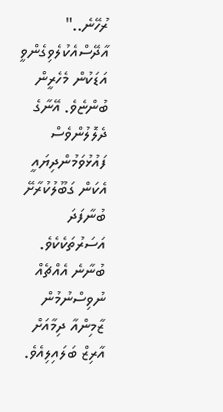ރުހޭނެ.." އާދޭސްއެކުލެވިގެންވީ އަޑަކުން މެހެރީން ބުންޏެވެ. އޭނާގެ ދެލޮލުންވެސް ފައުޅުވަމުންދިޔައީ އެކަން ގަބޫލުކުރާށޭ ބުނާފަދަ އަސަރުތަކެކެވެ. ބުނާނެ އެއްޗެއް ނުވިސްނުމުން ޒާމިންއާ ދިމާއަށް އާރިޒް ބަލައިލިއެވެ.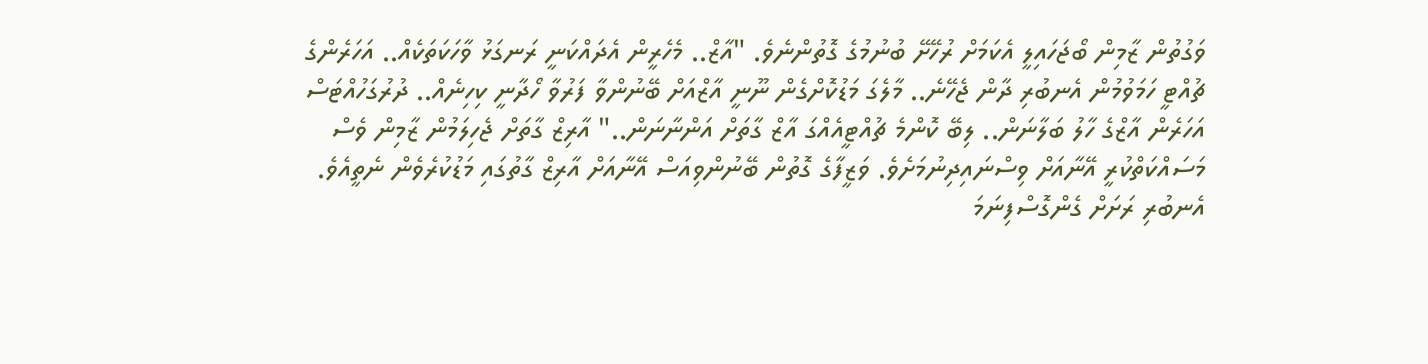ވަގުތުން ޒާމިން ބޯޖަހައިލީ އެކަމަށް ރުހޭށޭ ބުނުމުގެ ގޮތުންނެވެ. "އާޒް.. މެހެރީން އެދައްކަނީ ރަނގަޅު ވާހަކަތަކެއް.. އަހަރެންގެ ޗުއްޓީ ހަމަވުމުން އެނބުރި ދާން ޖެހޭނެ.. މާލެގަ މަޑުކޮށްގެން ނޫނީ އާޒްއަށް ބޭނުންވާ ފަރުވާ ހޯދާނީ ކިހިނެއް.. ދުރުގަހުއްޓަސް އަހަރެން އާޒްގެ ހާލު ބަލާނަން.. ލިބޭ ކޮންމެ ޗުއްޓީއެއްގަ އާޒް ގާތަށް އަންނާނަން.." އާރިޒް ގާތަށް ޖެހިލަމުން ޒާމިން ވެސް މަސައްކަތްކުރީ އޭނާއަށް ވިސްނައިދިނުމަށެވެ. ވަޒީފާގެ ގޮތުން ބޭނުންވިއަސް އޭނާއަށް އާރިޒް ގާތުގައި މަޑުކުރެވެން ނެތީއެވެ. އެނބުރި ރަށަށް ގެންގޮސްފިނަމަ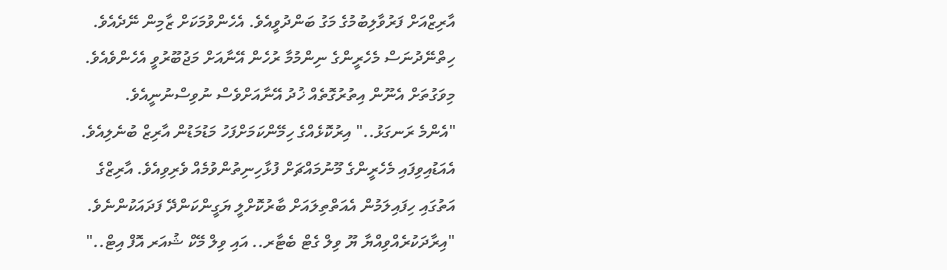އާރިޒްއަށް ފަރުވާލިބުމުގެ މަގު ބަންދުވީއެވެ. އެހެންވުމަކަށް ޒާމިން ނޭދެއެވެ. ހިތްނޭދުނަސް މެހެރީންގެ ނިންމުމާ ރުހެން އޭނާއަށް މަޖުބޫރުވީ އެހެންވެއެވެ. މިވަގުތަށް އެނޫން އިތުރުގޮތެއް ޚުދު އޭނާއަށްވެސް ނުވިސްނުނީއެވެ.
"އެންމެ ރަނގަޅު.." އިރުކޮޅެއްގެ ހިމޭންކަމަށްފަހު މަޑުމަޑުން އާރިޒް ބުނެލިއެވެ. އެއަޑުއިވިފައި މެހެރީންގެ މޫނުމައްޗަށް ފުޅާހިނިތުންވުމެއް ވެރިވިއެވެ. އާރިޒްގެ އަތުގައި ހިފައިލަމުން އެއަތްތިލައަށް ބާރުކޮށްލީ ޔަގީންކަންދޭ ފަދައަކުންނެވެ. "އިރާދަކުރެއްވިއްޔާ ޔޫ ވިލް ގެޓް ބެޓާރ.. އައި ވިލް މޭކް ޝުއަރ އޮފް އިޓް.."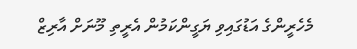މެހެރީންގެ އަޑުގައިވި ޔަގީންކަމުން އެރީތި މޫނަށް އާރިޒް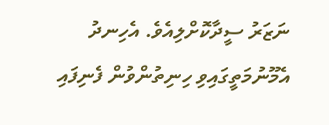ނަޒަރު ސީދާކޮށްލިއެވެ. އެހިނދު އެމޫނުމަތީގައިވި ހިނިތުންވުން ފެނިފައި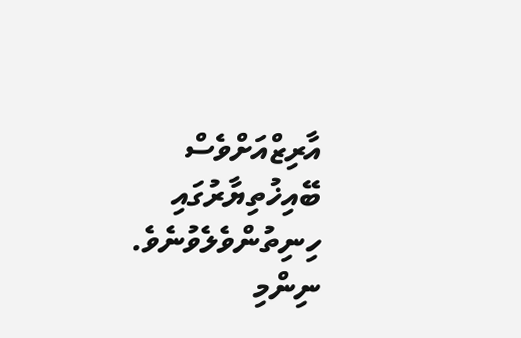އާރިޒްއަށްވެސް ބޭއިޚުތިޔާރުގައި ހިނިތުންވެލެވުނެވެ. ނިންމި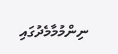ނިންމުމާމެދުގައި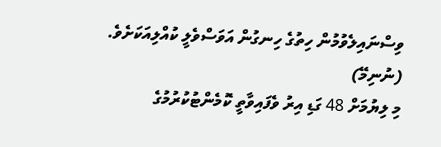ވިސްނައިލެވުމުން ހިތުގެ ހިނގުން އަވަސްވެލީ ކުއްލިއަކަށެވެ.
(ނުނިމޭ)
މި ލިޔުމަށް 48 ގަޑި އިރު ވެފައިވާތީ ކޮމެންޓުކުރުމުގެ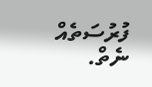ފުރުސަތެއް ނެތް.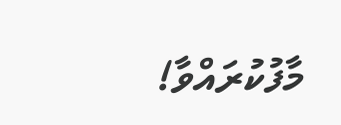މާފުކުރައްވާ!